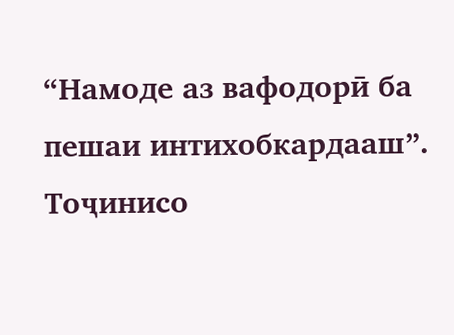“Намоде аз вафодорӣ ба пешаи интихобкардааш”. Тоҷинисо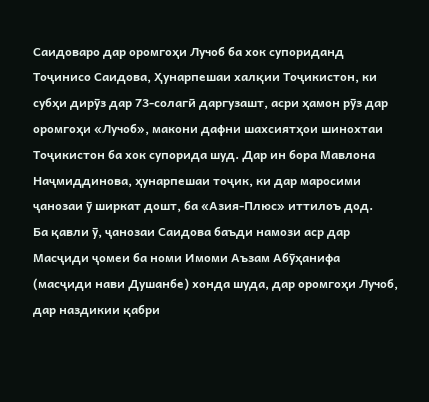Саидоваро дар оромгоҳи Лучоб ба хок супориданд
Тоҷинисо Саидова, Ҳунарпешаи халқии Тоҷикистон, ки субҳи дирӯз дар 73-солагӣ даргузашт, асри ҳамон рӯз дар оромгоҳи «Лучоб», макони дафни шахсиятҳои шинохтаи Тоҷикистон ба хок супорида шуд. Дар ин бора Мавлона Наҷмиддинова, ҳунарпешаи тоҷик, ки дар маросими ҷанозаи ӯ ширкат дошт, ба «Азия-Плюс» иттилоъ дод.
Ба қавли ӯ, ҷанозаи Саидова баъди намози аср дар Масҷиди ҷомеи ба номи Имоми Аъзам Абӯҳанифа (масҷиди нави Душанбе) хонда шуда, дар оромгоҳи Лучоб, дар наздикии қабри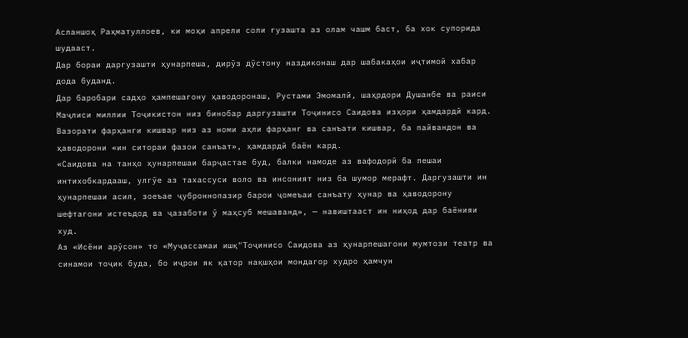Асланшоҳ Раҳматуллоев, ки моҳи апрели соли гузашта аз олам чашм баст, ба хок супорида шудааст.
Дар бораи даргузашти ҳунарпеша, дирӯз дӯстону наздиконаш дар шабакаҳои иҷтимоӣ хабар дода буданд.
Дар баробари садҳо ҳампешагону ҳаводоронаш, Рустами Эмомалӣ, шаҳрдори Душанбе ва раиси Маҷлиси миллии Тоҷикистон низ бинобар даргузашти Тоҷинисо Саидова изҳори ҳамдардӣ кард.
Вазорати фарҳанги кишвар низ аз номи аҳли фарҳанг ва санъати кишвар, ба пайвандон ва ҳаводорони «ин ситораи фазои санъат», ҳамдардӣ баён кард.
«Саидова на танҳо ҳунарпешаи барҷастае буд, балки намоде аз вафодорӣ ба пешаи интихобкардааш, улгӯе аз тахассуси воло ва инсоният низ ба шумор мерафт. Даргузашти ин ҳунарпешаи асил, зоеъае ҷуброннопазир барои ҷомеъаи санъату ҳунар ва ҳаводорону шефтагони истеъдод ва ҷазаботи ӯ маҳсуб мешаванд», — навиштааст ин ниҳод дар баёнияи худ.
Аз «Исёни арӯсон» то «Муҷассамаи ишқ"Тоҷинисо Саидова аз ҳунарпешагони мумтози театр ва синамои тоҷик буда, бо иҷрои як қатор нақшҳои мондагор худро ҳамчун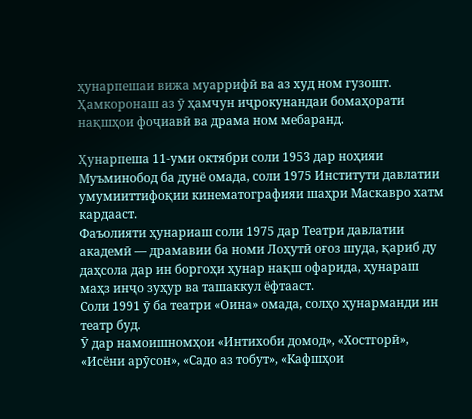ҳунарпешаи вижа муаррифӣ ва аз худ ном гузошт. Ҳамкоронаш аз ӯ ҳамчун иҷрокунандаи бомаҳорати нақшҳои фоҷиавӣ ва драма ном мебаранд.

Ҳунарпеша 11-уми октябри соли 1953 дар ноҳияи Муъминобод ба дунё омада, соли 1975 Институти давлатии умумииттифоқии кинематографияи шаҳри Маскавро хатм кардааст.
Фаъолияти ҳунариаш соли 1975 дар Театри давлатии академӣ — драмавии ба номи Лоҳутӣ оғоз шуда, қариб ду даҳсола дар ин боргоҳи ҳунар нақш офарида, ҳунараш маҳз инҷо зуҳур ва ташаккул ёфтааст.
Соли 1991 ӯ ба театри «Оина» омада, солҳо ҳунарманди ин театр буд.
Ӯ дар намоишномҳои «Интихоби домод», «Хостгорӣ», «Исёни арӯсон», «Садо аз тобут», «Кафшҳои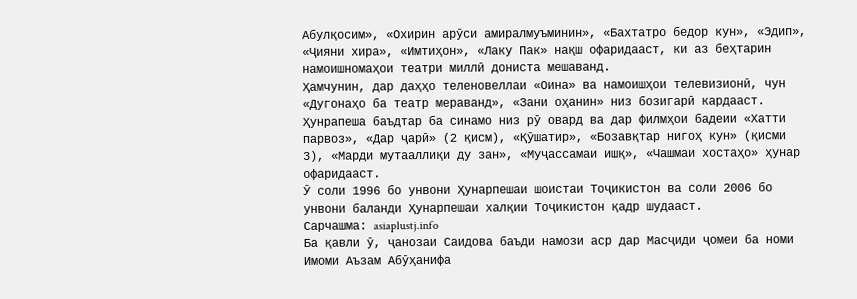Абулқосим», «Охирин арӯси амиралмуъминин», «Бахтатро бедор кун», «Эдип», «Ҷияни хира», «Имтиҳон», «Лаку Пак» нақш офаридааст, ки аз беҳтарин намоишномаҳои театри миллӣ дониста мешаванд.
Ҳамчунин, дар даҳҳо теленовеллаи «Оина» ва намоишҳои телевизионӣ, чун «Дугонаҳо ба театр мераванд», «Зани оҳанин» низ бозигарӣ кардааст.
Ҳунрапеша баъдтар ба синамо низ рӯ овард ва дар филмҳои бадеии «Хатти парвоз», «Дар ҷарӣ» (2 қисм), «Қӯшатир», «Бозавқтар нигоҳ кун» (қисми 3), «Марди мутааллиқи ду зан», «Муҷассамаи ишқ», «Чашмаи хостаҳо» ҳунар офаридааст.
Ӯ соли 1996 бо унвони Ҳунарпешаи шоистаи Тоҷикистон ва соли 2006 бо унвони баланди Ҳунарпешаи халқии Тоҷикистон қадр шудааст.
Сарчашма: asiaplustj.info
Ба қавли ӯ, ҷанозаи Саидова баъди намози аср дар Масҷиди ҷомеи ба номи Имоми Аъзам Абӯҳанифа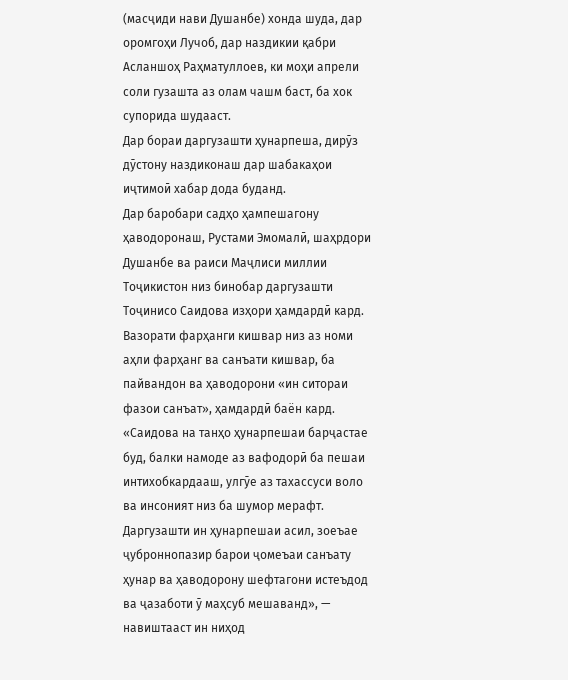(масҷиди нави Душанбе) хонда шуда, дар оромгоҳи Лучоб, дар наздикии қабри Асланшоҳ Раҳматуллоев, ки моҳи апрели соли гузашта аз олам чашм баст, ба хок супорида шудааст.
Дар бораи даргузашти ҳунарпеша, дирӯз дӯстону наздиконаш дар шабакаҳои иҷтимоӣ хабар дода буданд.
Дар баробари садҳо ҳампешагону ҳаводоронаш, Рустами Эмомалӣ, шаҳрдори Душанбе ва раиси Маҷлиси миллии Тоҷикистон низ бинобар даргузашти Тоҷинисо Саидова изҳори ҳамдардӣ кард.
Вазорати фарҳанги кишвар низ аз номи аҳли фарҳанг ва санъати кишвар, ба пайвандон ва ҳаводорони «ин ситораи фазои санъат», ҳамдардӣ баён кард.
«Саидова на танҳо ҳунарпешаи барҷастае буд, балки намоде аз вафодорӣ ба пешаи интихобкардааш, улгӯе аз тахассуси воло ва инсоният низ ба шумор мерафт. Даргузашти ин ҳунарпешаи асил, зоеъае ҷуброннопазир барои ҷомеъаи санъату ҳунар ва ҳаводорону шефтагони истеъдод ва ҷазаботи ӯ маҳсуб мешаванд», — навиштааст ин ниҳод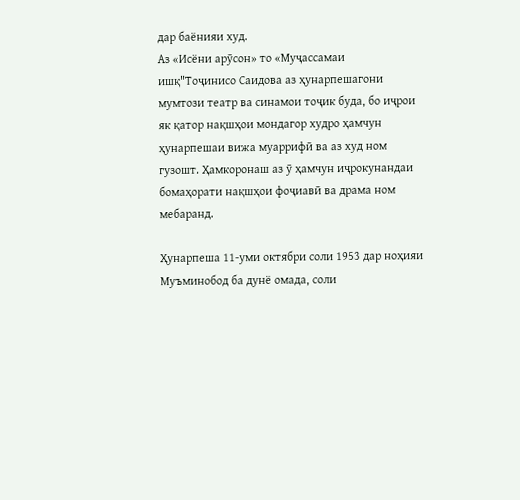дар баёнияи худ.
Аз «Исёни арӯсон» то «Муҷассамаи ишқ"Тоҷинисо Саидова аз ҳунарпешагони мумтози театр ва синамои тоҷик буда, бо иҷрои як қатор нақшҳои мондагор худро ҳамчун ҳунарпешаи вижа муаррифӣ ва аз худ ном гузошт. Ҳамкоронаш аз ӯ ҳамчун иҷрокунандаи бомаҳорати нақшҳои фоҷиавӣ ва драма ном мебаранд.

Ҳунарпеша 11-уми октябри соли 1953 дар ноҳияи Муъминобод ба дунё омада, соли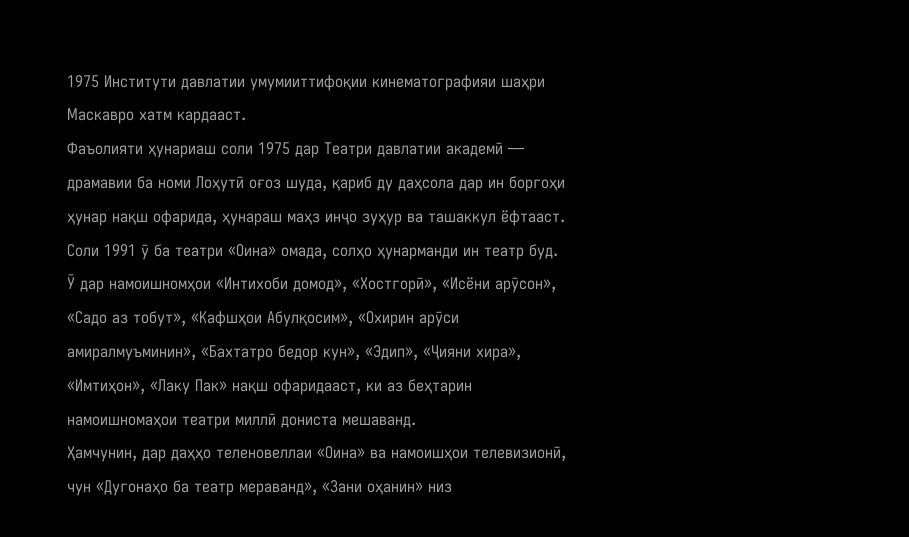1975 Институти давлатии умумииттифоқии кинематографияи шаҳри Маскавро хатм кардааст.
Фаъолияти ҳунариаш соли 1975 дар Театри давлатии академӣ — драмавии ба номи Лоҳутӣ оғоз шуда, қариб ду даҳсола дар ин боргоҳи ҳунар нақш офарида, ҳунараш маҳз инҷо зуҳур ва ташаккул ёфтааст.
Соли 1991 ӯ ба театри «Оина» омада, солҳо ҳунарманди ин театр буд.
Ӯ дар намоишномҳои «Интихоби домод», «Хостгорӣ», «Исёни арӯсон», «Садо аз тобут», «Кафшҳои Абулқосим», «Охирин арӯси амиралмуъминин», «Бахтатро бедор кун», «Эдип», «Ҷияни хира», «Имтиҳон», «Лаку Пак» нақш офаридааст, ки аз беҳтарин намоишномаҳои театри миллӣ дониста мешаванд.
Ҳамчунин, дар даҳҳо теленовеллаи «Оина» ва намоишҳои телевизионӣ, чун «Дугонаҳо ба театр мераванд», «Зани оҳанин» низ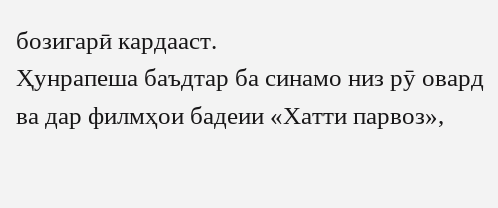бозигарӣ кардааст.
Ҳунрапеша баъдтар ба синамо низ рӯ овард ва дар филмҳои бадеии «Хатти парвоз»,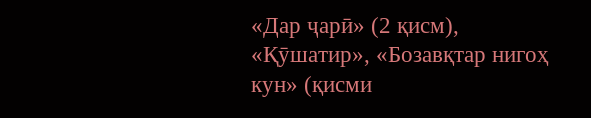«Дар ҷарӣ» (2 қисм), «Қӯшатир», «Бозавқтар нигоҳ кун» (қисми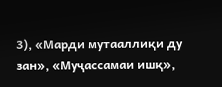3), «Марди мутааллиқи ду зан», «Муҷассамаи ишқ»,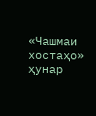«Чашмаи хостаҳо» ҳунар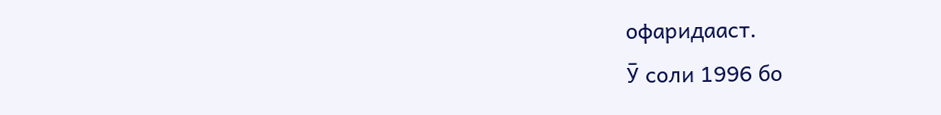офаридааст.
Ӯ соли 1996 бо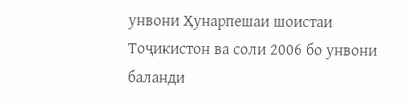унвони Ҳунарпешаи шоистаи Тоҷикистон ва соли 2006 бо унвони баланди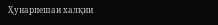Ҳунарпешаи халқии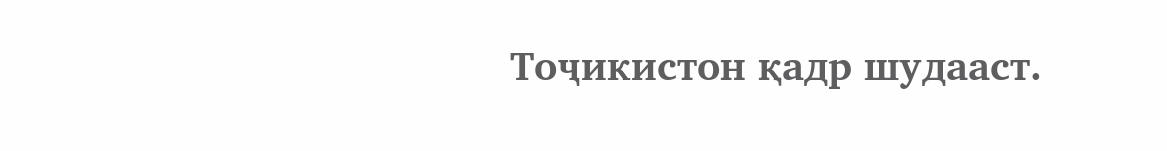Тоҷикистон қадр шудааст.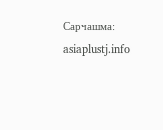Сарчашма: asiaplustj.info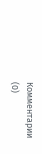Комментарии (0)